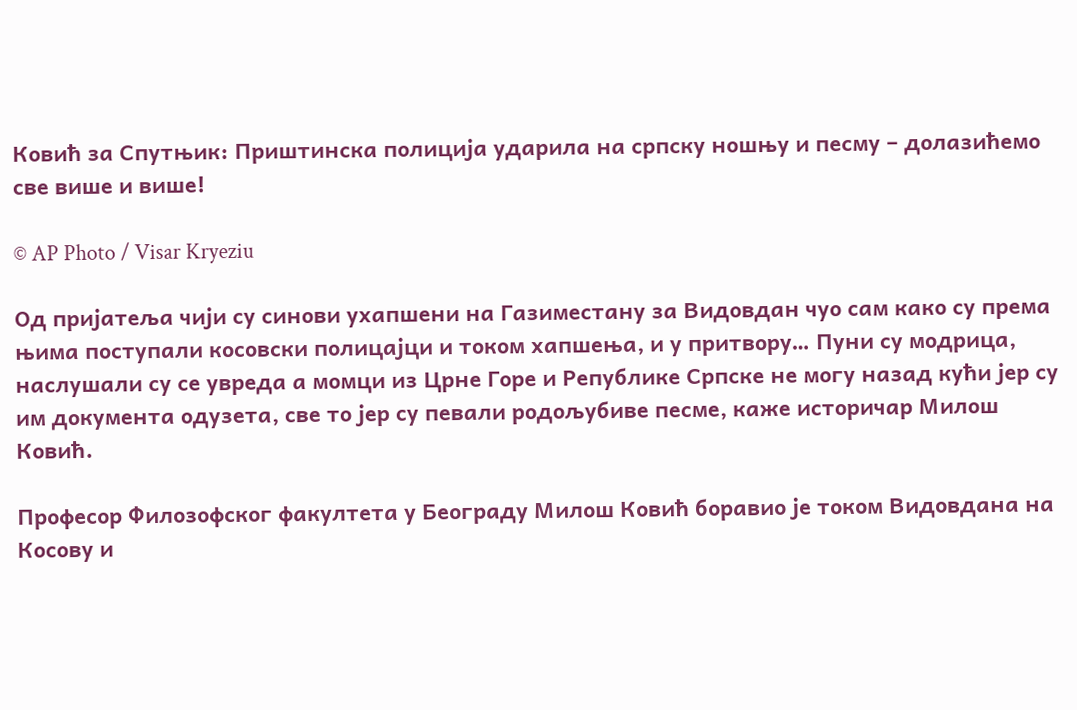Ковић за Спутњик: Приштинска полиција ударила на српску ношњу и песму – долазићемо све више и више!

© AP Photo / Visar Kryeziu

Од пријатеља чији су синови ухапшени на Газиместану за Видовдан чуо сам како су према њима поступали косовски полицајци и током хапшења, и у притвору… Пуни су модрица, наслушали су се увреда а момци из Црне Горе и Републике Српске не могу назад кући јер су им документа одузета, све то јер су певали родољубиве песме, каже историчар Милош Ковић.

Професор Филозофског факултета у Београду Милош Ковић боравио је током Видовдана на Косову и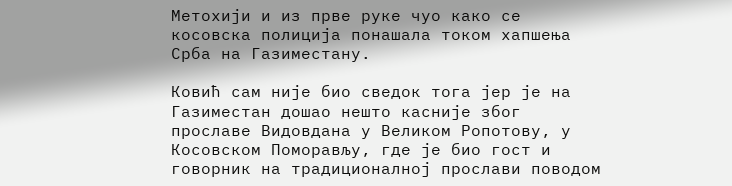Метохији и из прве руке чуо како се косовска полиција понашала током хапшења Срба на Газиместану.

Ковић сам није био сведок тога јер је на Газиместан дошао нешто касније због прославе Видовдана у Великом Ропотову, у Косовском Поморављу, где је био гост и говорник на традиционалној прослави поводом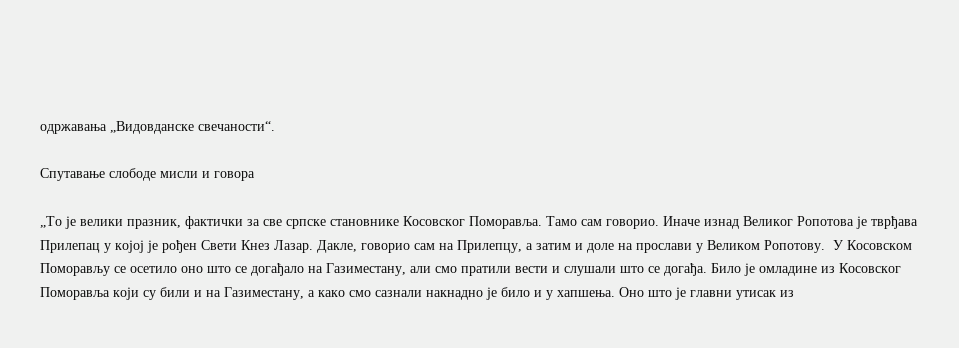одржавања „Видовданске свечаности“.

Спутавање слободе мисли и говора

„То је велики празник, фактички за све српске становнике Косовског Поморавља. Тамо сам говорио. Иначе изнад Великог Ропотова је тврђава Прилепац у којој је рођен Свети Кнез Лазар. Дакле, говорио сам на Прилепцу, а затим и доле на прослави у Великом Ропотову.  У Косовском Поморављу се осетило оно што се догађало на Газиместану, али смо пратили вести и слушали што се догађа. Било је омладине из Косовског Поморавља који су били и на Газиместану, а како смо сазнали накнадно је било и у хапшења. Оно што је главни утисак из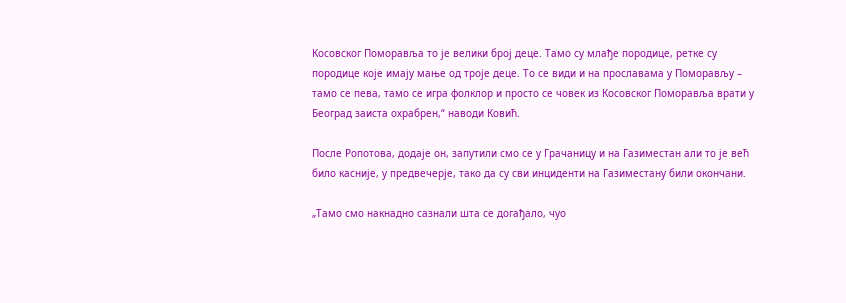Косовског Поморавља то је велики број деце. Тамо су млађе породице, ретке су породице које имају мање од троје деце. То се види и на прославама у Поморављу – тамо се пева, тамо се игра фолклор и просто се човек из Косовског Поморавља врати у Београд заиста охрабрен,“ наводи Ковић.

После Ропотова, додаје он, запутили смо се у Грачаницу и на Газиместан али то је већ било касније, у предвечерје, тако да су сви инциденти на Газиместану били окончани.

„Тамо смо накнадно сазнали шта се догађало, чуо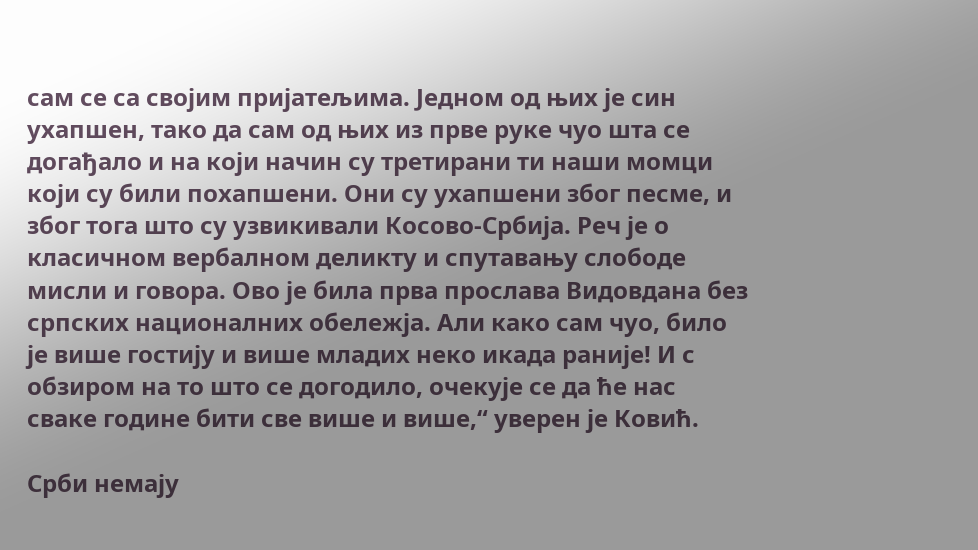сам се са својим пријатељима. Једном од њих је син ухапшен, тако да сам од њих из прве руке чуо шта се догађало и на који начин су третирани ти наши момци који су били похапшени. Они су ухапшени због песме, и због тога што су узвикивали Косово-Србија. Реч је о класичном вербалном деликту и спутавању слободе мисли и говора. Ово је била прва прослава Видовдана без српских националних обележја. Али како сам чуо, било је више гостију и више младих неко икада раније! И с обзиром на то што се догодило, очекује се да ће нас сваке године бити све више и више,“ уверен је Ковић.

Срби немају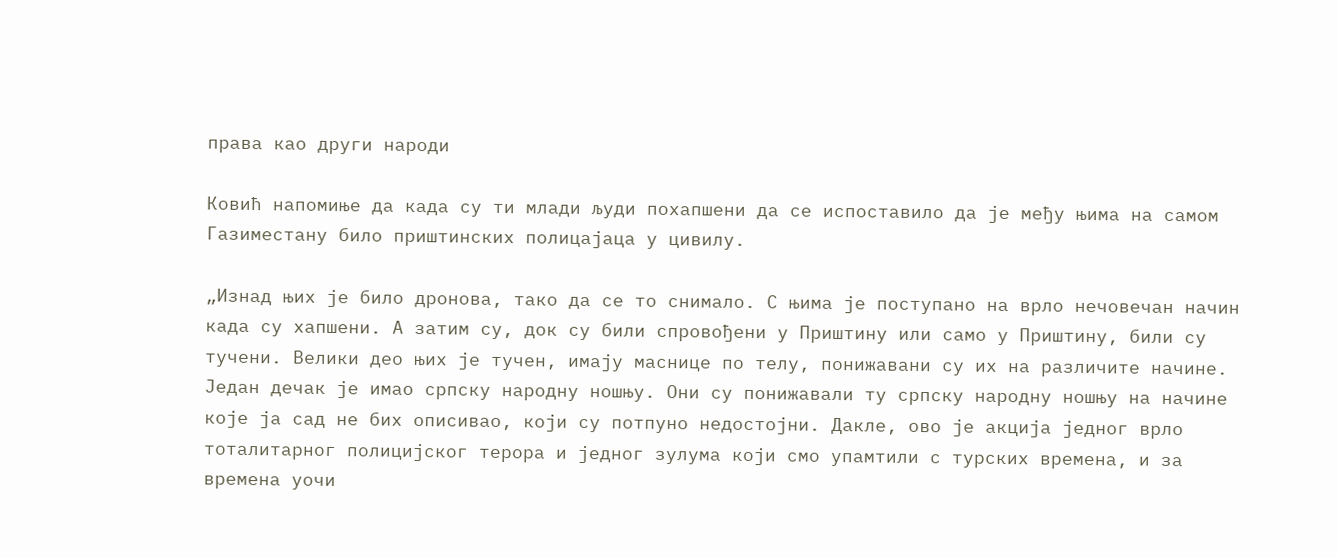права као други народи

Ковић напомиње да када су ти млади људи похапшени да се испоставило да је међу њима на самом Газиместану било приштинских полицајаца у цивилу.

„Изнад њих је било дронова, тако да се то снимало. С њима је поступано на врло нечовечан начин када су хапшени. А затим су, док су били спровођени у Приштину или само у Приштину, били су тучени. Велики део њих је тучен, имају маснице по телу, понижавани су их на различите начине. Један дечак је имао српску народну ношњу. Они су понижавали ту српску народну ношњу на начине које ја сад не бих описивао, који су потпуно недостојни. Дакле, ово је акција једног врло тоталитарног полицијског терора и једног зулума који смо упамтили с турских времена, и за времена уочи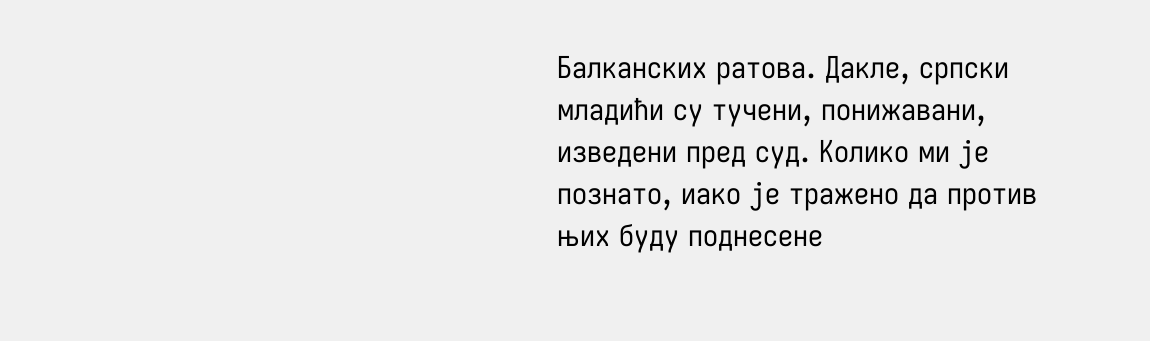Балканских ратова. Дакле, српски младићи су тучени, понижавани, изведени пред суд. Колико ми је познато, иако је тражено да против њих буду поднесене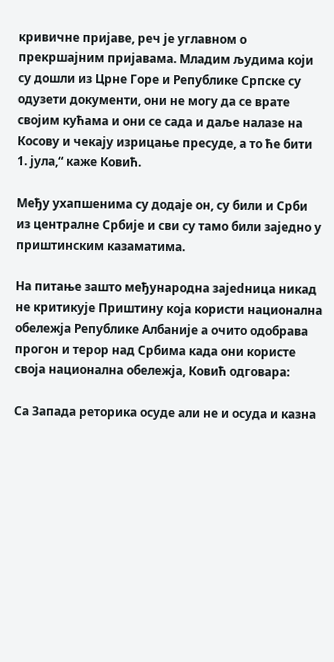кривичне пријаве, реч је углавном о прекршајним пријавама. Младим људима који су дошли из Црне Горе и Републике Српске су одузети документи, они не могу да се врате својим кућама и они се сада и даље налазе на Косову и чекају изрицање пресуде, а то ће бити 1. јула,“ каже Ковић.

Међу ухапшенима су додаје он, су били и Срби из централне Србије и сви су тамо били заједно у приштинским казаматима.

На питање зашто међународна зајеdница никад не критикује Приштину која користи национална обележја Републике Албаније а очито одобрава прогон и терор над Србима када они користе своја национална обележја, Ковић одговара:

Са Запада реторика осуде али не и осуда и казна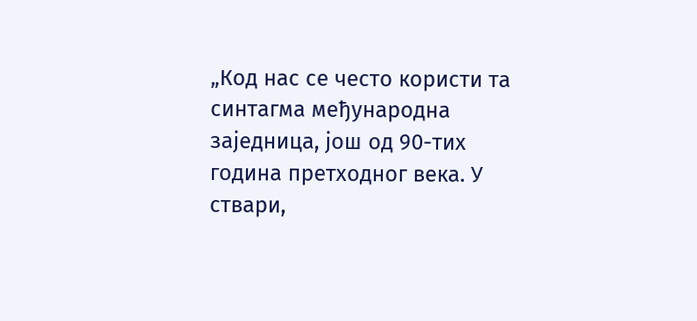„Код нас се често користи та синтагма међународна заједница, још од 90-тих година претходног века. У ствари,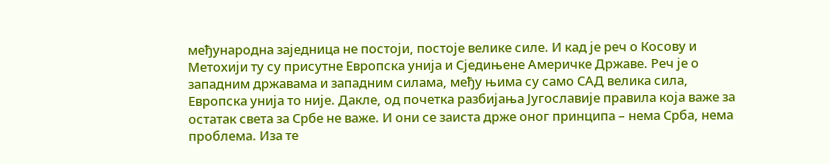међународна заједница не постоји, постоје велике силе. И кад је реч о Косову и Метохији ту су присутне Европска унија и Сједињене Америчке Државе. Реч је о западним државама и западним силама, међу њима су само САД велика сила, Европска унија то није. Дакле, од почетка разбијања Југославије правила која важе за остатак света за Србе не важе. И они се заиста држе оног принципа – нема Срба, нема проблема. Иза те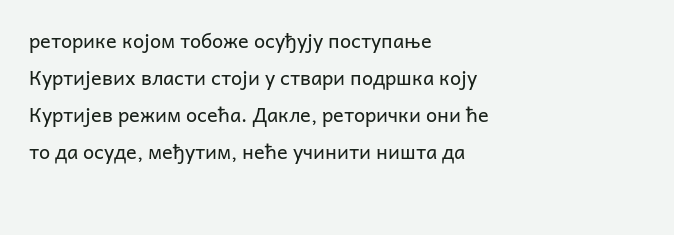реторике којом тобоже осуђују поступање Куртијевих власти стоји у ствари подршка коју Куртијев режим осећа. Дакле, реторички они ће то да осуде, међутим, неће учинити ништа да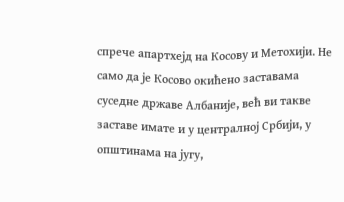спрече апартхејд на Косову и Метохији. Не само да је Косово окићено заставама суседне државе Албаније, већ ви такве заставе имате и у централној Србији, у општинама на југу,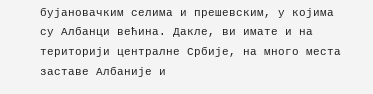бујановачким селима и прешевским, у којима су Албанци већина. Дакле, ви имате и на територији централне Србије, на много места заставе Албаније и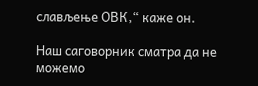слављење ОВК,“ каже он.

Наш саговорник сматра да не можемо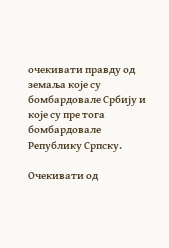очекивати правду од земаља које су бомбардовале Србију и које су пре тога бомбардовале Републику Српску.

Очекивати од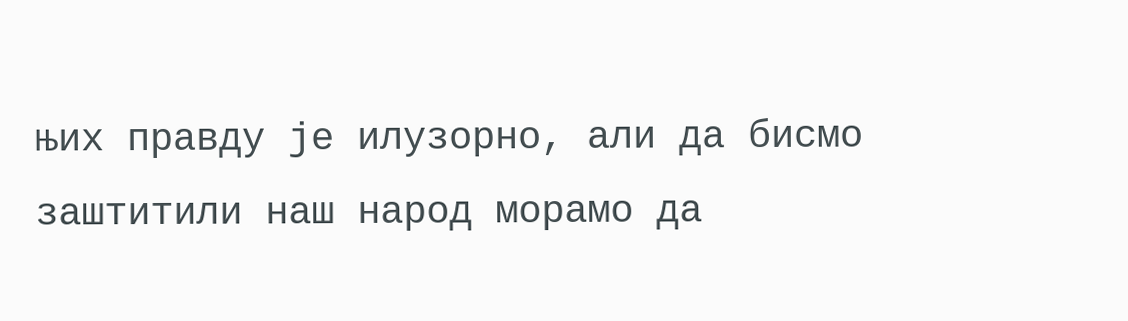њих правду је илузорно, али да бисмо заштитили наш народ морамо да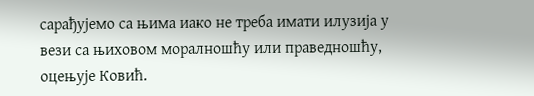сарађујемо са њима иако не треба имати илузија у вези са њиховом моралношћу или праведношћу, оцењује Ковић.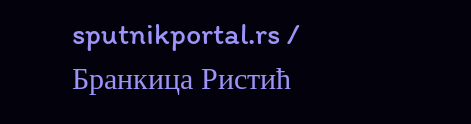sputnikportal.rs / Бранкица Ристић